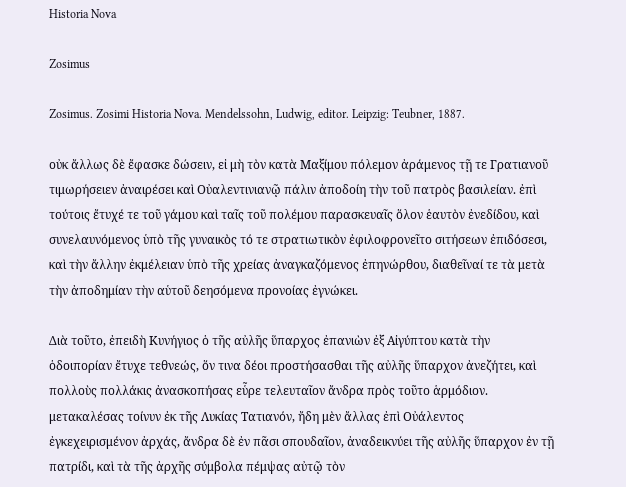Historia Nova

Zosimus

Zosimus. Zosimi Historia Nova. Mendelssohn, Ludwig, editor. Leipzig: Teubner, 1887.

οὐκ ἄλλως δὲ ἔφασκε δώσειν, εἰ μὴ τὸν κατὰ Μαξίμου πόλεμον ἀράμενος τῇ τε Γρατιανοῦ τιμωρήσειεν ἀναιρέσει καὶ Οὐαλεντινιανῷ πάλιν ἀποδοίη τὴν τοῦ πατρὸς βασιλείαν. ἐπὶ τούτοις ἔτυχέ τε τοῦ γάμου καὶ ταῖς τοῦ πολέμου παρασκευαῖς ὅλον ἑαυτὸν ἐνεδίδου, καὶ συνελαυνόμενος ὑπὸ τῆς γυναικὸς τό τε στρατιωτικὸν ἐφιλοφρονεῖτο σιτήσεων ἐπιδόσεσι, καὶ τὴν ἄλλην ἐκμέλειαν ὑπὸ τῆς χρείας ἀναγκαζόμενος ἐπηνώρθου, διαθεῖναί τε τὰ μετὰ τὴν ἀποδημίαν τὴν αὑτοῦ δεησόμενα προνοίας ἐγνώκει.

Διὰ τοῦτο, ἐπειδὴ Κυνήγιος ὁ τῆς αὐλῆς ὕπαρχος ἐπανιὼν ἐξ Αἰγύπτου κατὰ τὴν ὁδοιπορίαν ἔτυχε τεθνεώς, ὅν τινα δέοι προστήσασθαι τῆς αὐλῆς ὕπαρχον ἀνεζήτει, καὶ πολλοὺς πολλάκις ἀνασκοπήσας εὗρε τελευταῖον ἄνδρα πρὸς τοῦτο ἁρμόδιον. μετακαλέσας τοίνυν ἐκ τῆς Λυκίας Τατιανόν, ἤδη μὲν ἄλλας ἐπὶ Οὐάλεντος ἐγκεχειρισμένον ἀρχάς, ἄνδρα δὲ ἐν πᾶσι σπουδαῖον, ἀναδεικνύει τῆς αὐλῆς ὕπαρχον ἐν τῇ πατρίδι, καὶ τὰ τῆς ἀρχῆς σύμβολα πέμψας αὐτῷ τὸν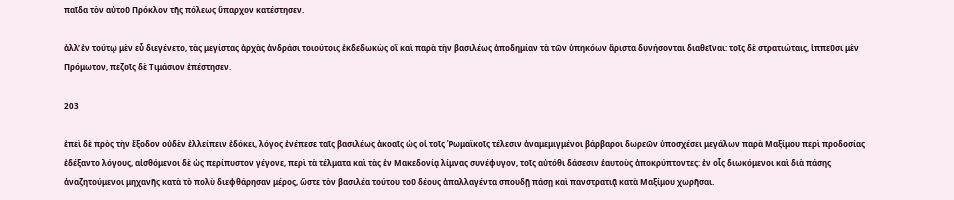παῖδα τὸν αὐτοῦ Πρόκλον τῆς πόλεως ὕπαρχον κατέστησεν.

ἀλλ̓ ἐν τούτῳ μὲν εὖ διεγένετο, τὰς μεγίστας ἀρχὰς ἀνδράσι τοιούτοις ἐκδεδωκὼς οἳ καὶ παρὰ τὴν βασιλέως ἀποδημίαν τὰ τῶν ὑπηκόων ἄριστα δυνήσονται διαθεῖναι: τοῖς δὲ στρατιώταις, ἱππεῦσι μὲν Πρόμωτον, πεζοῖς δὲ Τιμάσιον ἐπέστησεν.

203

ἐπεὶ δὲ πρὸς τὴν ἔξοδον οὐδὲν ἐλλείπειν ἐδόκει, λόγος ἐνέπεσε ταῖς βασιλέως ἀκοαῖς ὡς οἱ τοῖς Ῥωμαϊκοῖς τέλεσιν ἀναμεμιγμένοι βάρβαροι δωρεῶν ὑποσχέσει μεγάλων παρὰ Μαξίμου περὶ προδοσίας ἐδέξαντο λόγους, αἰσθόμενοι δὲ ὡς περίπυστον γέγονε, περὶ τὰ τέλματα καὶ τὰς ἐν Μακεδονίᾳ λίμνας συνέφυγον, τοῖς αὐτόθι δάσεσιν ἑαυτοὺς ἀποκρύπτοντες: ἐν οἷς διωκόμενοι καὶ διὰ πάσης ἀναζητούμενοι μηχανῆς κατὰ τὸ πολὺ διεφθάρησαν μέρος, ὥστε τὸν βασιλέα τούτου τοῦ δέους ἀπαλλαγέντα σπουδῇ πάσῃ καὶ πανστρατιᾷ κατὰ Μαξίμου χωρῆσαι.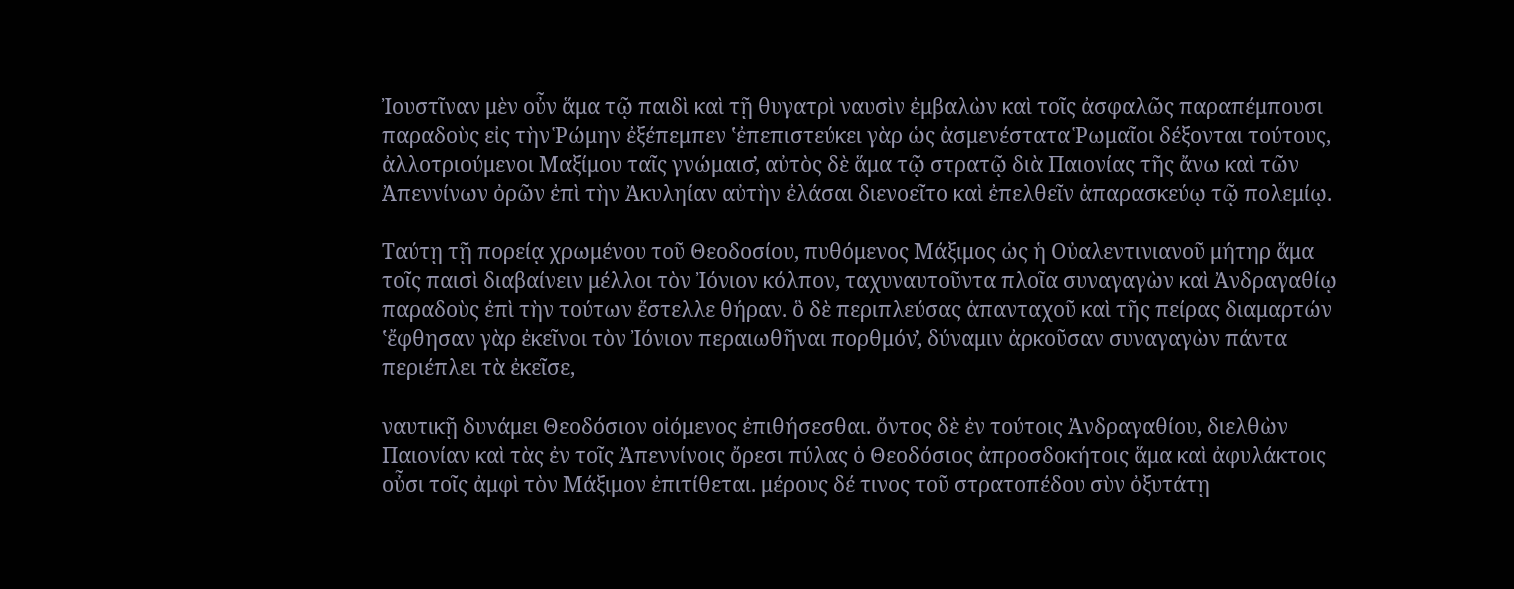Ἰουστῖναν μὲν οὖν ἅμα τῷ παιδὶ καὶ τῇ θυγατρὶ ναυσὶν ἐμβαλὼν καὶ τοῖς ἀσφαλῶς παραπέμπουσι παραδοὺς εἰς τὴν Ῥώμην ἐξέπεμπεν ʽἐπεπιστεύκει γὰρ ὡς ἀσμενέστατα Ῥωμαῖοι δέξονται τούτους, ἀλλοτριούμενοι Μαξίμου ταῖς γνώμαισ̓, αὐτὸς δὲ ἅμα τῷ στρατῷ διὰ Παιονίας τῆς ἄνω καὶ τῶν Ἀπεννίνων ὀρῶν ἐπὶ τὴν Ἀκυληίαν αὐτὴν ἐλάσαι διενοεῖτο καὶ ἐπελθεῖν ἀπαρασκεύῳ τῷ πολεμίῳ.

Ταύτῃ τῇ πορείᾳ χρωμένου τοῦ Θεοδοσίου, πυθόμενος Μάξιμος ὡς ἡ Οὐαλεντινιανοῦ μήτηρ ἅμα τοῖς παισὶ διαβαίνειν μέλλοι τὸν Ἰόνιον κόλπον, ταχυναυτοῦντα πλοῖα συναγαγὼν καὶ Ἀνδραγαθίῳ παραδοὺς ἐπὶ τὴν τούτων ἔστελλε θήραν. ὃ δὲ περιπλεύσας ἁπανταχοῦ καὶ τῆς πείρας διαμαρτών ʽἔφθησαν γὰρ ἐκεῖνοι τὸν Ἰόνιον περαιωθῆναι πορθμόν̓, δύναμιν ἀρκοῦσαν συναγαγὼν πάντα περιέπλει τὰ ἐκεῖσε,

ναυτικῇ δυνάμει Θεοδόσιον οἰόμενος ἐπιθήσεσθαι. ὄντος δὲ ἐν τούτοις Ἀνδραγαθίου, διελθὼν Παιονίαν καὶ τὰς ἐν τοῖς Ἀπεννίνοις ὄρεσι πύλας ὁ Θεοδόσιος ἀπροσδοκήτοις ἅμα καὶ ἀφυλάκτοις οὖσι τοῖς ἀμφὶ τὸν Μάξιμον ἐπιτίθεται. μέρους δέ τινος τοῦ στρατοπέδου σὺν ὀξυτάτῃ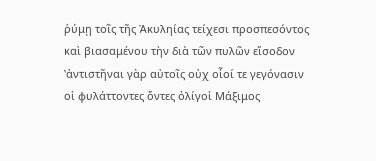ῥύμῃ τοῖς τῆς Ἀκυληίας τείχεσι προσπεσόντος καὶ βιασαμένου τὴν διὰ τῶν πυλῶν εἴσοδον ʽἀντιστῆναι γὰρ αὐτοῖς οὐχ οἷοί τε γεγόνασιν οἱ φυλάττοντες ὄντες ὀλίγοἰ Μάξιμος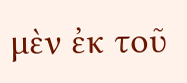μὲν ἐκ τοῦ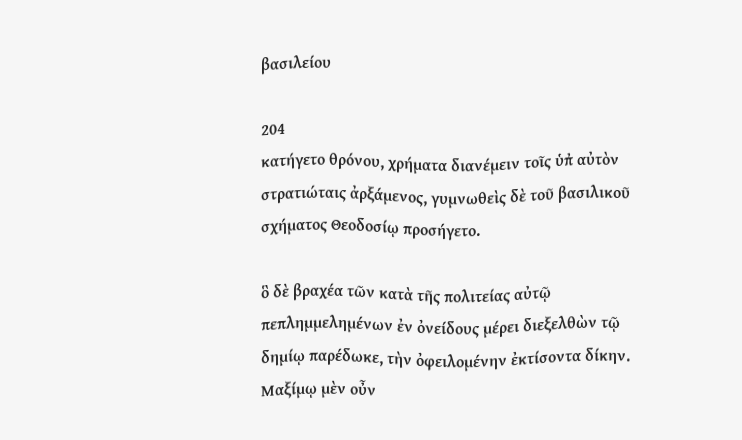βασιλείου

204
κατήγετο θρόνου, χρήματα διανέμειν τοῖς ὑπ̓ αὐτὸν στρατιώταις ἀρξάμενος, γυμνωθεὶς δὲ τοῦ βασιλικοῦ σχήματος Θεοδοσίῳ προσήγετο.

ὃ δὲ βραχέα τῶν κατὰ τῆς πολιτείας αὐτῷ πεπλημμελημένων ἐν ὀνείδους μέρει διεξελθὼν τῷ δημίῳ παρέδωκε, τὴν ὀφειλομένην ἐκτίσοντα δίκην. Μαξίμῳ μὲν οὖν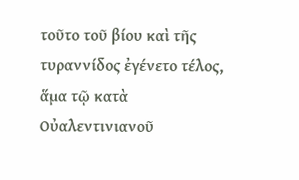τοῦτο τοῦ βίου καὶ τῆς τυραννίδος ἐγένετο τέλος, ἅμα τῷ κατὰ Οὐαλεντινιανοῦ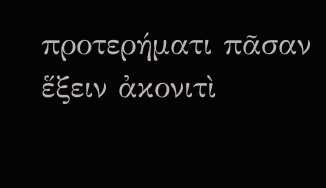προτερήματι πᾶσαν ἕξειν ἀκονιτὶ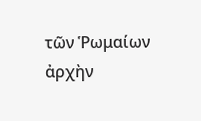τῶν Ῥωμαίων ἀρχὴν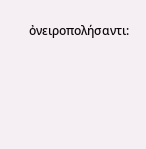ὀνειροπολήσαντι: